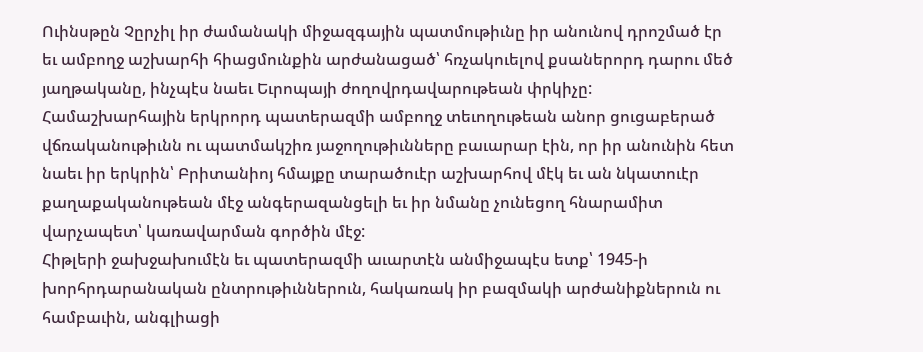Ուինսթըն Չըրչիլ իր ժամանակի միջազգային պատմութիւնը իր անունով դրոշմած էր եւ ամբողջ աշխարհի հիացմունքին արժանացած՝ հռչակուելով քսաներորդ դարու մեծ յաղթականը, ինչպէս նաեւ Եւրոպայի ժողովրդավարութեան փրկիչը:
Համաշխարհային երկրորդ պատերազմի ամբողջ տեւողութեան անոր ցուցաբերած վճռականութիւնն ու պատմակշիռ յաջողութիւնները բաւարար էին, որ իր անունին հետ նաեւ իր երկրին՝ Բրիտանիոյ հմայքը տարածուէր աշխարհով մէկ եւ ան նկատուէր քաղաքականութեան մէջ անգերազանցելի եւ իր նմանը չունեցող հնարամիտ վարչապետ՝ կառավարման գործին մէջ:
Հիթլերի ջախջախումէն եւ պատերազմի աւարտէն անմիջապէս ետք՝ 1945-ի խորհրդարանական ընտրութիւններուն, հակառակ իր բազմակի արժանիքներուն ու համբաւին, անգլիացի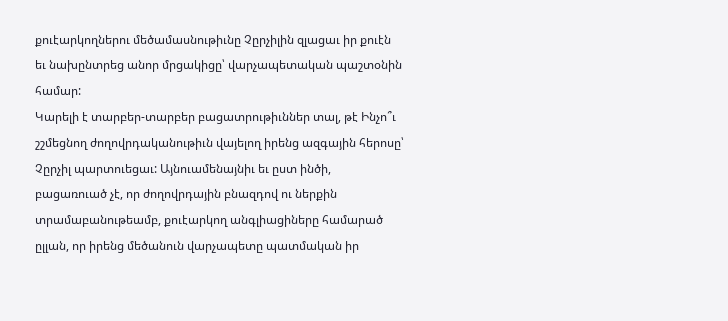քուէարկողներու մեծամասնութիւնը Չըրչիլին զլացաւ իր քուէն եւ նախընտրեց անոր մրցակիցը՝ վարչապետական պաշտօնին համար:
Կարելի է տարբեր-տարբեր բացատրութիւններ տալ, թէ Ինչո՞ւ շշմեցնող ժողովրդականութիւն վայելող իրենց ազգային հերոսը՝ Չըրչիլ պարտուեցաւ: Այնուամենայնիւ եւ ըստ ինծի, բացառուած չէ, որ ժողովրդային բնազդով ու ներքին տրամաբանութեամբ, քուէարկող անգլիացիները համարած ըլլան, որ իրենց մեծանուն վարչապետը պատմական իր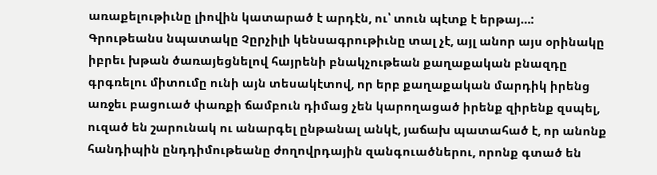առաքելութիւնը լիովին կատարած է արդէն, ու՝ տուն պէտք է երթայ…:
Գրութեանս նպատակը Չըրչիլի կենսագրութիւնը տալ չէ, այլ անոր այս օրինակը իբրեւ խթան ծառայեցնելով հայրենի բնակչութեան քաղաքական բնազդը գրգռելու միտումը ունի այն տեսակէտով, որ երբ քաղաքական մարդիկ իրենց առջեւ բացուած փառքի ճամբուն դիմաց չեն կարողացած իրենք զիրենք զսպել, ուզած են շարունակ ու անարգել ընթանալ անկէ, յաճախ պատահած է, որ անոնք հանդիպին ընդդիմութեանը ժողովրդային զանգուածներու, որոնք գտած են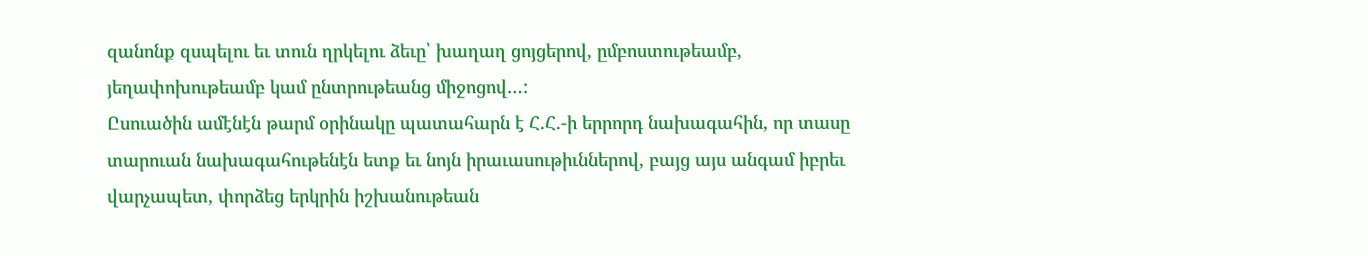զանոնք զսպելու եւ տուն ղրկելու ձեւը՝ խաղաղ ցոյցերով, ըմբոստութեամբ, յեղափոխութեամբ կամ ընտրութեանց միջոցով…:
Ըսուածին ամէնէն թարմ օրինակը պատահարն է Հ.Հ.-ի երրորդ նախագահին, որ տասը տարուան նախագահութենէն ետք եւ նոյն իրաւասութիւններով, բայց այս անգամ իբրեւ վարչապետ, փորձեց երկրին իշխանութեան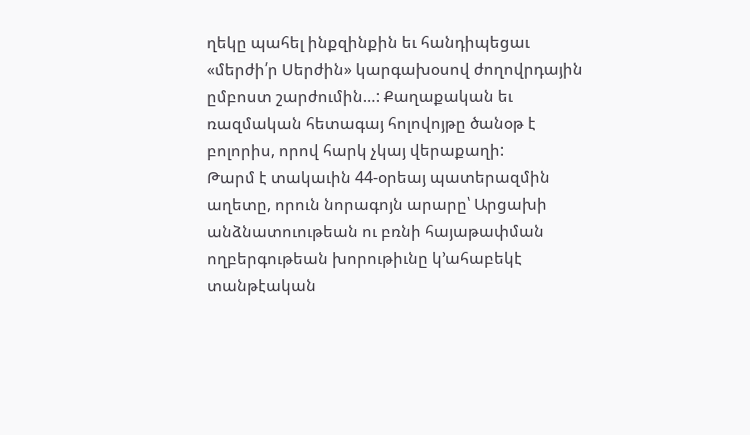ղեկը պահել ինքզինքին եւ հանդիպեցաւ «մերժի՛ր Սերժին» կարգախօսով ժողովրդային ըմբոստ շարժումին…: Քաղաքական եւ ռազմական հետագայ հոլովոյթը ծանօթ է բոլորիս, որով հարկ չկայ վերաքաղի:
Թարմ է տակաւին 44-օրեայ պատերազմին աղետը, որուն նորագոյն արարը՝ Արցախի անձնատուութեան ու բռնի հայաթափման ողբերգութեան խորութիւնը կ՚ահաբեկէ տանթէական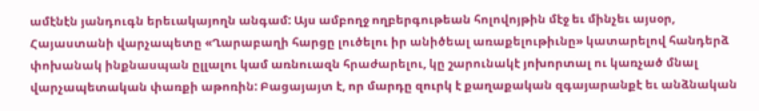ամէնէն յանդուգն երեւակայողն անգամ: Այս ամբողջ ողբերգութեան հոլովոյթին մէջ եւ մինչեւ այսօր, Հայաստանի վարչապետը «Ղարաբաղի հարցը լուծելու իր անիծեալ առաքելութիւնը» կատարելով հանդերձ փոխանակ ինքնասպան ըլլալու կամ առնուազն հրաժարելու, կը շարունակէ յոխորտալ ու կառչած մնալ վարչապետական փառքի աթոռին: Բացայայտ է, որ մարդը զուրկ է քաղաքական զգայարանքէ եւ անձնական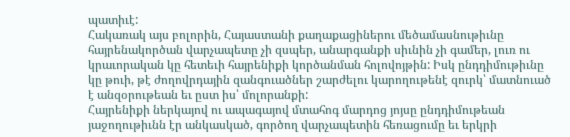պատիւէ:
Հակառակ այս բոլորին, Հայաստանի քաղաքացիներու մեծամասնութիւնը հայրենակործան վարչապետը չի զսպեր, անարգանքի սիւնին չի գամեր, լուռ ու կրաւորական կը հետեւի հայրենիքի կործանման հոլովոյթին: Իսկ ընդդիմութիւնը կը թուի, թէ ժողովրդային զանգուածներ շարժելու կարողութենէ զուրկ՝ մատնուած է անզօրութեան եւ ըստ իս՝ մոլորանքի:
Հայրենիքի ներկայով ու ապագայով մտահոգ մարդոց յոյսը ընդդիմութեան յաջողութիւնն էր անկասկած, գործող վարչապետին հեռացումը եւ երկրի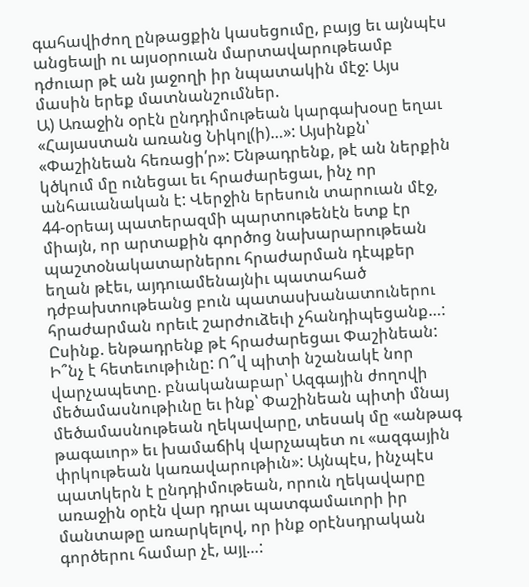գահավիժող ընթացքին կասեցումը, բայց եւ այնպէս անցեալի ու այսօրուան մարտավարութեամբ դժուար թէ ան յաջողի իր նպատակին մէջ: Այս մասին երեք մատնանշումներ.
Ա) Առաջին օրէն ընդդիմութեան կարգախօսը եղաւ «Հայաստան առանց Նիկոլ(ի)…»: Այսինքն՝ «Փաշինեան հեռացի՛ր»: Ենթադրենք, թէ ան ներքին կծկում մը ունեցաւ եւ հրաժարեցաւ, ինչ որ անհաւանական է: Վերջին երեսուն տարուան մէջ, 44-օրեայ պատերազմի պարտութենէն ետք էր միայն, որ արտաքին գործոց նախարարութեան պաշտօնակատարներու հրաժարման դէպքեր եղան թէեւ, այդուամենայնիւ պատահած դժբախտութեանց բուն պատասխանատուներու հրաժարման որեւէ շարժուձեւի չհանդիպեցանք…:
Ըսինք. ենթադրենք թէ հրաժարեցաւ Փաշինեան: Ի՞նչ է հետեւութիւնը: Ո՞վ պիտի նշանակէ նոր վարչապետը. բնականաբար՝ Ազգային ժողովի մեծամասնութիւնը եւ ինք՝ Փաշինեան պիտի մնայ մեծամասնութեան ղեկավարը, տեսակ մը «անթագ թագաւոր» եւ խամաճիկ վարչապետ ու «ազգային փրկութեան կառավարութիւն»: Այնպէս, ինչպէս պատկերն է ընդդիմութեան, որուն ղեկավարը առաջին օրէն վար դրաւ պատգամաւորի իր մանտաթը առարկելով, որ ինք օրէնսդրական գործերու համար չէ, այլ…: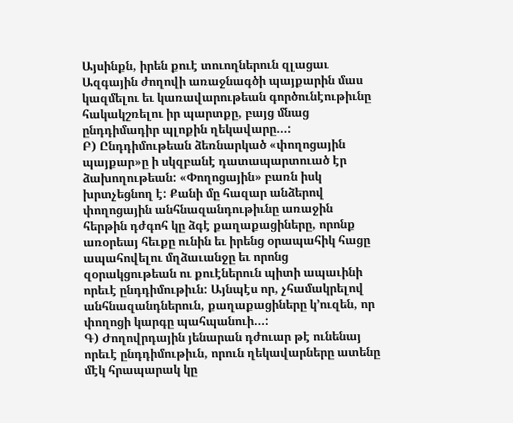Այսինքն, իրեն քուէ տուողներուն զլացաւ Ազգային ժողովի առաջնագծի պայքարին մաս կազմելու եւ կառավարութեան գործունէութիւնը հակակշռելու իր պարտքը, բայց մնաց ընդդիմադիր պլոքին ղեկավարը…:
Բ) Ընդդիմութեան ձեռնարկած «փողոցային պայքար»ը ի սկզբանէ դատապարտուած էր ձախողութեան: «Փողոցային» բառն իսկ խրտչեցնող է: Քանի մը հազար անձերով փողոցային անհնազանդութիւնը առաջին հերթին դժգոհ կը ձգէ քաղաքացիները, որոնք առօրեայ հեւքը ունին եւ իրենց օրապահիկ հացը ապահովելու մղձաւանջը եւ որոնց զօրակցութեան ու քուէներուն պիտի ապաւինի որեւէ ընդդիմութիւն: Այնպէս որ, չհամակրելով անհնազանդներուն, քաղաքացիները կ՚ուզեն, որ փողոցի կարգը պահպանուի…:
Գ) Ժողովրդային յենարան դժուար թէ ունենայ որեւէ ընդդիմութիւն, որուն ղեկավարները ատենը մէկ հրապարակ կը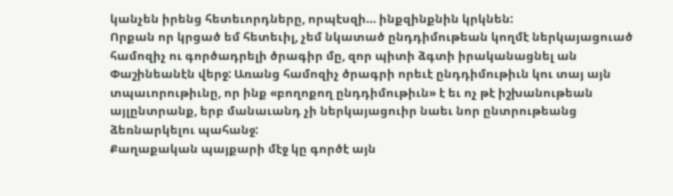կանչեն իրենց հետեւորդները, որպէսզի… ինքզինքնին կրկնեն:
Որքան որ կրցած եմ հետեւիլ, չեմ նկատած ընդդիմութեան կողմէ ներկայացուած համոզիչ ու գործադրելի ծրագիր մը, զոր պիտի ձգտի իրականացնել ան Փաշինեանէն վերջ: Առանց համոզիչ ծրագրի որեւէ ընդդիմութիւն կու տայ այն տպաւորութիւնը, որ ինք «բողոքող ընդդիմութիւն» է եւ ոչ թէ իշխանութեան այլընտրանք, երբ մանաւանդ չի ներկայացուիր նաեւ նոր ընտրութեանց ձեռնարկելու պահանջ:
Քաղաքական պայքարի մէջ կը գործէ այն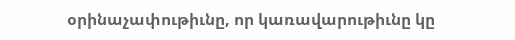օրինաչափութիւնը, որ կառավարութիւնը կը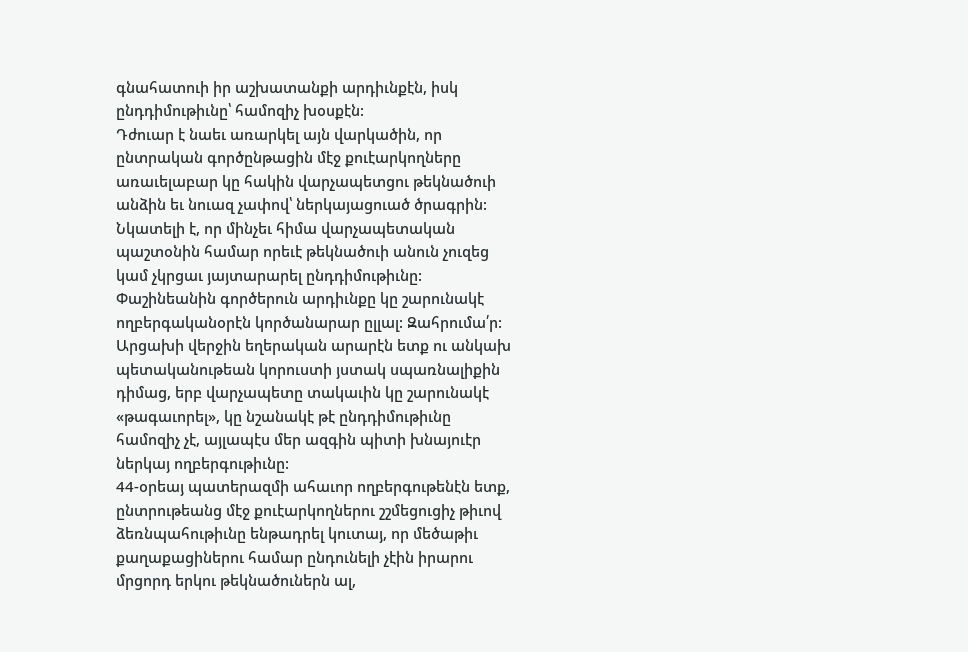գնահատուի իր աշխատանքի արդիւնքէն, իսկ ընդդիմութիւնը՝ համոզիչ խօսքէն:
Դժուար է նաեւ առարկել այն վարկածին, որ ընտրական գործընթացին մէջ քուէարկողները առաւելաբար կը հակին վարչապետցու թեկնածուի անձին եւ նուազ չափով՝ ներկայացուած ծրագրին:
Նկատելի է, որ մինչեւ հիմա վարչապետական պաշտօնին համար որեւէ թեկնածուի անուն չուզեց կամ չկրցաւ յայտարարել ընդդիմութիւնը:
Փաշինեանին գործերուն արդիւնքը կը շարունակէ ողբերգականօրէն կործանարար ըլլալ: Զահրումա՛ր: Արցախի վերջին եղերական արարէն ետք ու անկախ պետականութեան կորուստի յստակ սպառնալիքին դիմաց, երբ վարչապետը տակաւին կը շարունակէ «թագաւորել», կը նշանակէ թէ ընդդիմութիւնը համոզիչ չէ, այլապէս մեր ազգին պիտի խնայուէր ներկայ ողբերգութիւնը:
44-օրեայ պատերազմի ահաւոր ողբերգութենէն ետք, ընտրութեանց մէջ քուէարկողներու շշմեցուցիչ թիւով ձեռնպահութիւնը ենթադրել կուտայ, որ մեծաթիւ քաղաքացիներու համար ընդունելի չէին իրարու մրցորդ երկու թեկնածուներն ալ,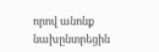որով անոնք նախընտրեցին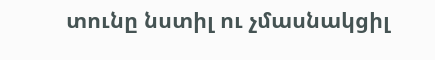տունը նստիլ ու չմասնակցիլ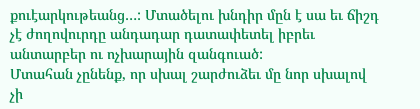քուէարկութեանց…: Մտածելու խնդիր մըն է սա եւ ճիշդ չէ ժողովուրդը անդադար դատափետել իբրեւ անտարբեր ու ոչխարային զանգուած:
Մտահան չընենք, որ սխալ շարժուձեւ մը նոր սխալով չի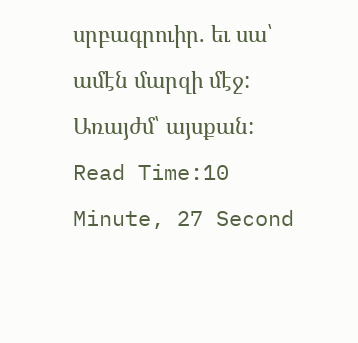սրբագրուիր. եւ սա՝ ամէն մարզի մէջ:
Առայժմ՝ այսքան:
Read Time:10 Minute, 27 Second